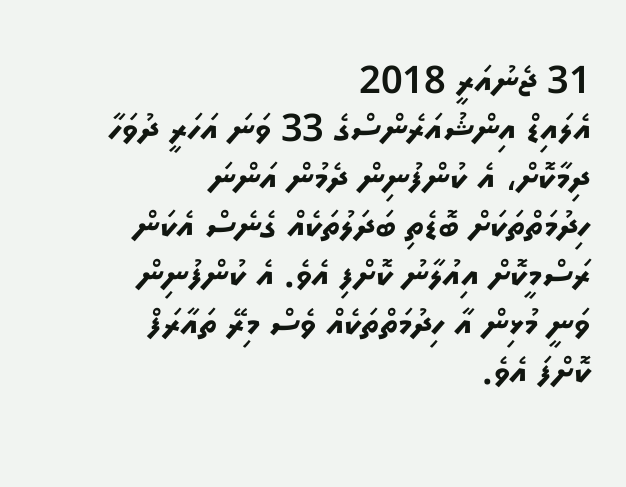31 ޖެނުއަރީ 2018
އެލައިޑް އިންޝުއަރެންސްގެ 33 ވަނަ އަހަރީ ދުވަހާ ދިމާކޮށް، އެ ކުންފުނިން ދެމުން އަންނަ ހިދުމަތްތަކަށް ބޮޑެތި ބަދަލުތަކެއް ގެނެސް އެކަން ރަސްމީކޮށް އިއުލާނު ކޮށްފި އެވެ. އެ ކުންފުނިން ވަނީ މުޅިން އާ ހިދުމަތްތަކެއް ވެސް މިރޭ ތައާރަފް ކޮށްފަ އެވެ.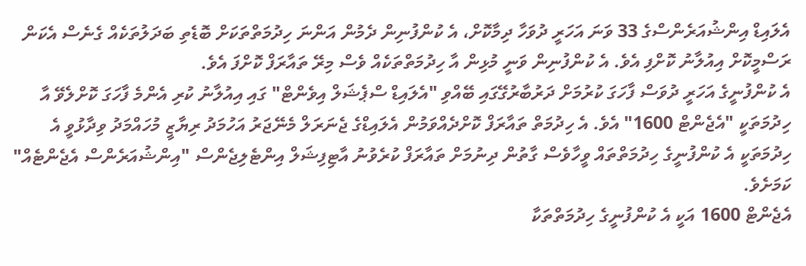އެލައިޑް އިންޝުއަރެންސްގެ 33 ވަނަ އަހަރީ ދުވަހާ ދިމާކޮށް، އެ ކުންފުނިން ދެމުން އަންނަ ހިދުމަތްތަކަށް ބޮޑެތި ބަދަލުތަކެއް ގެނެސް އެކަން ރަސްމީކޮށް އިއުލާނު ކޮށްފި އެވެ. އެ ކުންފުނިން ވަނީ މުޅިން އާ ހިދުމަތްތަކެއް ވެސް މިރޭ ތައާރަފް ކޮށްފަ އެވެ.
އެ ކުންފުނީގެ އަހަރީ ދުވަސް ފާހަގަ ކުރުމަށް ދަރުބާރުގޭގައި ބޭއްވި "އެލައިޑް ސްޕެޝަލް އިވެންޓް" ގައި އިއުލާނު ކުރި އެންމެ ފާހަގަ ކޮށްލެވޭ އާ ހިދުމަތަކީ "އެޖެންޓް 1600" އެވެ. އެ ހިދުމަތް ތައާރަފް ކޮށްދެއްވަމުން އެލައިޑްގެ ޖެނަރަލް މެނޭޖަރު އަހުމަދު ރިޔާޒީ މުހައްމަދު ވިދާޅުވީ އެ ހިދުމަތަކީ އެ ކުންފުނީގެ ހިދުމަތްތައް ވީހާވެސް ގާތުން ދިނުމަށް ތައާރަފް ކުރެވުނު އާޓިފިޝަލް އިންޓެލިޖެންސް "އިންޝުއަރެންސް އެޖެންޓެއް" ކަމަށެވެ.
އެޖެންޓް 1600 އަކީ އެ ކުންފުނީގެ ހިދުމަތްތަކާ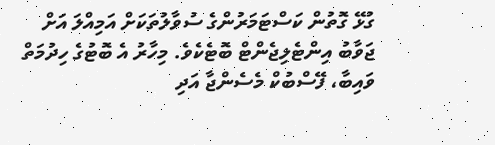ގުޅޭ ގޮތުން ކަސްޓަމަރުންގެ ސުވާލުތަކަށް އަމިއްލަ އަށް ޖަވާބު އިންޓެލިޖެންޓް ބޮޓެކެވެ. މިހާރު އެ ބޮޓުގެ ހިދުމަތް ވައިބާ، ފޭސްބުކް މެސެންޖާ އަދި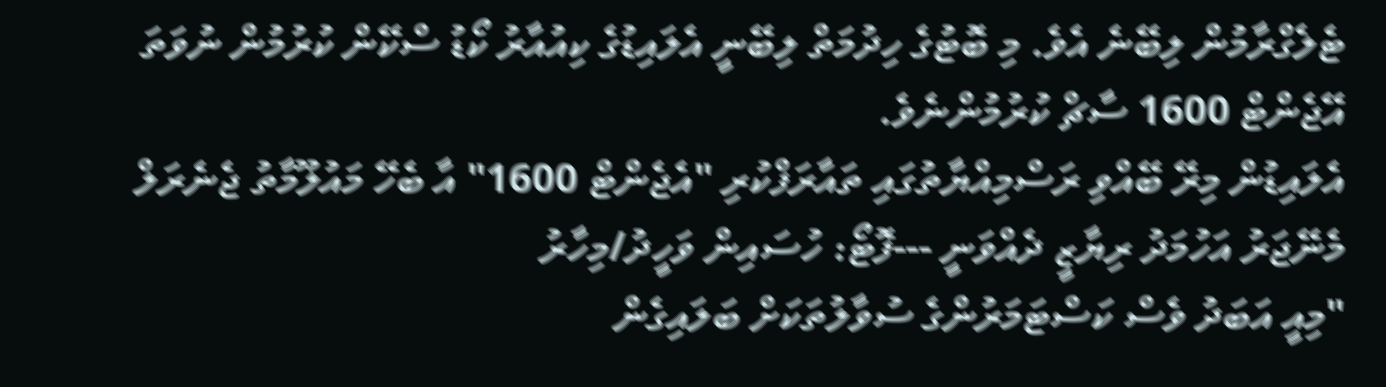ޓެލެގްރާމުން ލިބޭނެ އެވެ. މި ބޮޓުގެ ހިދުމަތް ލިބޭނީ އެލައިޑުގެ ކިއުއާރު ކޯޑު ސްކޭން ކުރުމުން ނުވަތަ އޭޖެންޓް 1600 ސާޗް ކުރުމުންނެވެ.
އެލައިޑުން މިރޭ ބޭއްވި ރަސްމިއްޔާތުގައި ތައާރަފްކުރި "އެޖެންޓް 1600" އާ ބެހޭ މައުލޫމާތު ޖެނެރަލް މެނޭޖަރު އަހުމަދު ރިޔާޒީ ދެއްވަނީ ---ފޮޓޯ: ހުސައިން ވަހީދު/މިހާރު
"މިއީ އަބަދު ވެސް ކަސްޓަމަރުންގެ ސުވާލުތަކަށް ބަލައިގެން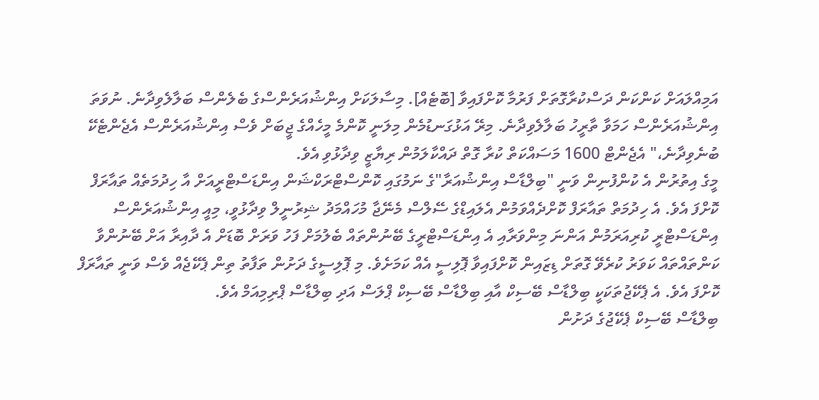އަމިއްލައަށް ކަންކަން ދަސްކުރާގޮތަށް ފަރުމާ ކޮށްފައިވާ [ބޮޓެއް]. މިސާލަކަށް އިންޝުއަރެންސްގެ ބެލެންސް ބަލާލެވިދާނެ. ނުވަތަ އިންޝުއަރެންސް ހަމަވާ ތާރީހު ބަލާލެވިދާނެ. މިރޭ އަޅުގަނޑުމެން މިލަނީ ކޮންމެ މީހެއްގެ ޖީބަށް ވެސް އިންޝުއަރެންސް އެޖެންޓެކޭ ބުނެވިދާނެ،" އެޖެންޓް 1600 މަސައްކަތް ކުރާ ގޮތް ދައްކާލަމުން ރިޔާޒީ ވިދާޅުވި އެވެ.
މީގެ އިތުރުން އެ ކުންފުނިން ވަނީ "ބިލްޑާސް އިންޝުއަރާ"ގެ ނަމުގައި ކޮންސްޓްރަކްޝަން އިންޑަސްޓްރީއަށް އާ ހިދުމަތެއް ތައާރަފް ކޮށްފަ އެވެ. އެ ހިދުމަތް ތައާރަފް ކޮށްދެއްވަމުން އެލައިޑްގެ ސޭލްސް މެނޭޖާ މުހައްމަދު ޝިރުނީލް ވިދާޅުވީ، މިއީ އިންޝުއަރެންސް އިންޑަސްޓްރީ ކުރިއަރަމުން އަންނަ މިންވަރާއި އެ އިންޑަސްޓްރީގެ ބޭނުންތައް ބެލުމަށް ފަހު ވަރަށް ބޮޑަށް އެ ދާއިރާ އަށް ބޭނުންވާ ކަންތައްތައް ކަވަރު ކުރެވޭ ގޮތަށް ޑިޒައިން ކޮށްފައިވާ ޕޮލިސީ އެއް ކަމަށެވެ. މި ޕޮލިސީގެ ދަށުން ތަފާތު ތިން ޕެކޭޖެއް ވެސް ވަނީ ތައާރަފް ކޮށްފަ އެވެ. އެ ޕެކޭޖުތަކަކީ ބިލްޑާސް ބޭސިކް އާއި ބިލްޑާސް ބޭސިކް ޕްލަސް އަދި ބިލްޑާސް ޕްރިމިއަމް އެވެ.
ބިލްޑާސް ބޭސިކް ޕެކޭޖުގެ ދަށުން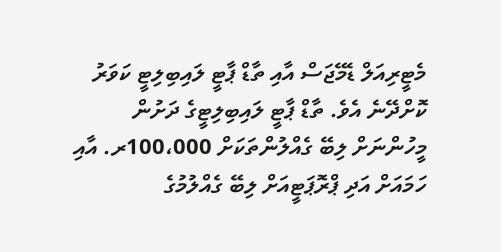މެޓީރިއަލް ޑެމޭޖަސް އާއި ތާޑް ޕާޓީ ލައިބިލިޓީ ކަވަރު ކޮށްދޭނެ އެވެ. ތާޑް ޕާޓީ ލައިބިލިޓީގެ ދަށުން މީހުންނަށް ލިބޭ ގެއްލުންތަކަށް 100،000ރ. އާއި ހަމައަށް އަދި ޕްރޮޕަޓީއަށް ލިބޭ ގެއްލުމުގެ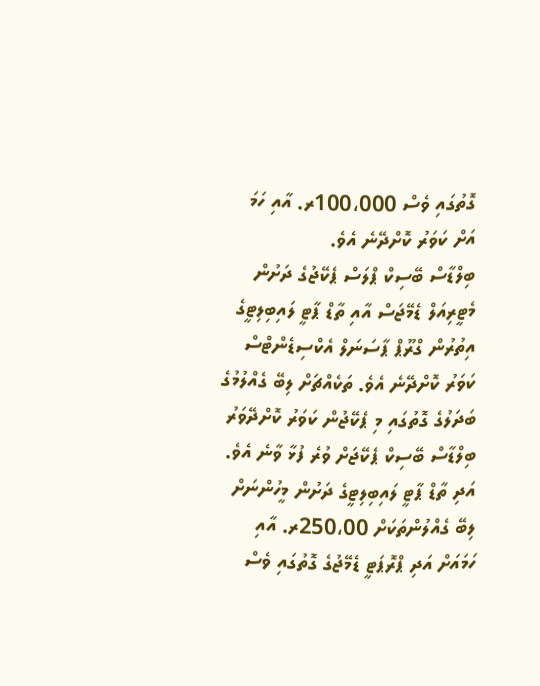ގޮތުގައި ވެސް 100،000ރ. އާއި ހަމަ އަށް ކަވަރު ކޮށްދޭނެ އެވެ.
ބިލްޑާސް ބޭސިކް ޕްލަސް ޕެކޭޖުގެ ދަށުން މެޓީރިއަލް ޑެމޭޖަސް އާއި ތާޑް ޕާޓީ ލައިބިލިޓީގެ އިތުރުން ގްރޫޕް ޕާސަނަލް އެކްސިޑެންޓްސް ކަވަރު ކޮށްދޭނެ އެވެ. ތަކެއްޗަށް ލިބޭ ގެއްލުމުގެ ބަދަލުގެ ގޮތުގައި މި ޕެކޭޖުން ކަވަރު ކޮށްދޭވަރު ބިލްޑާސް ބޭސިކް ޕެކޭޖަށް ވުރެ ފުޅާ ވާނެ އެވެ. އަދި ތާޑް ޕާޓީ ލައިބިލިޓީގެ ދަށުން މީހުންނަށް ލިބޭ ގެއްލުންތަކަށް 250،00ރ. އާއި ހަމައަށް އަދި ޕްރޮޕަޓީ ޑެމޭޖުގެ ގޮތުގައި ވެސް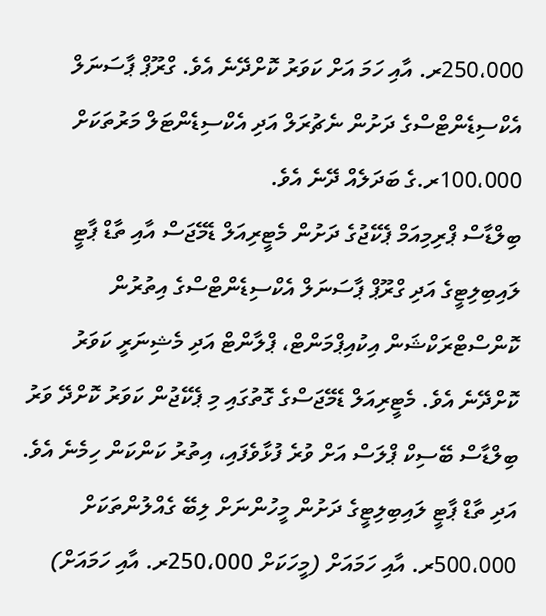250،000ރ. އާއި ހަމަ އަށް ކަވަރު ކޮށްދޭނެ އެވެ. ގްރޫޕް ޕާސަނަލް އެކްސިޑެންޓްސްގެ ދަށުން ނެޗުރަލް އަދި އެކްސިޑެންޓަލް މަރުތަކަށް 100،000ރ.ގެ ބަދަލެއް ދޭނެ އެވެ.
ބިލްޑާސް ޕްރިމިއަމް ޕެކޭޖުގެ ދަށުން މެޓީރިއަލް ޑެމޭޖަސް އާއި ތާޑް ޕާޓީ ލައިބިލިޓީގެ އަދި ގްރޫޕް ޕާސަނަލް އެކްސިޑެންޓްސްގެ އިތުރުން ކޮންސްޓްރަކްޝަން އިކުއިޕްމަންޓް، ޕްލާންޓް އަދި މެޝިނަރީ ކަވަރު ކޮށްދޭނެ އެވެ. މެޓީރިއަލް ޑެމޭޖަސްގެ ގޮތުގައި މި ޕެކޭޖުން ކަވަރު ކޮށްދޭ ވަރު ބިލްޑާސް ބޭސިކް ޕްލަސް އަށް ވުރެ ފުޅާވެފައި، އިތުރު ކަންކަން ހިމެނެ އެވެ. އަދި ތާޑް ޕާޓީ ލައިބިލިޓީގެ ދަށުން މީހުންނަށް ލިބޭ ގެއްލުންތަކަށް 500،000ރ. އާއި ހަމައަށް (މީހަކަށް 250،000ރ. އާއި ހަމައަށް)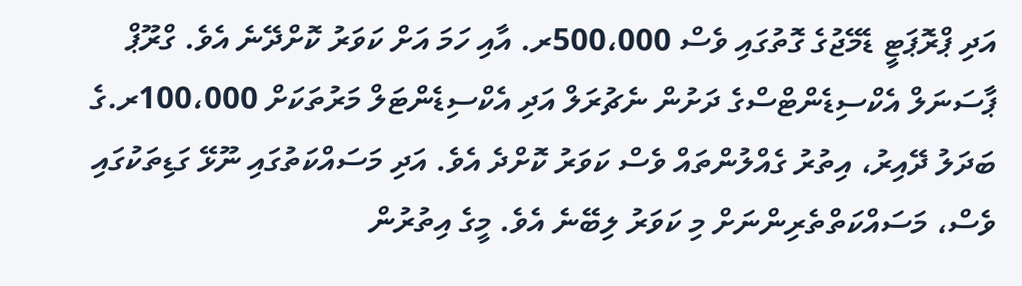އަދި ޕްރޮޕަޓީ ޑެމޭޖުގެ ގޮތުގައި ވެސް 500،000ރ. އާއި ހަމަ އަށް ކަވަރު ކޮށްދޭނެ އެވެ. ގްރޫޕް ޕާސަނަލް އެކްސިޑެންޓްސްގެ ދަށުން ނެޗުރަލް އަދި އެކްސިޑެންޓަލް މަރުތަކަށް 100،000ރ.ގެ ބަދަލު ދޭއިރު، އިތުރު ގެއްލުންތައް ވެސް ކަވަރު ކޮށްދެ އެވެ. އަދި މަސައްކަތުގައި ނޫޅޭ ގަޑިތަކުގައި ވެސް، މަސައްކަތްތެރިންނަށް މި ކަވަރު ލިބޭނެ އެވެ. މީގެ އިތުރުން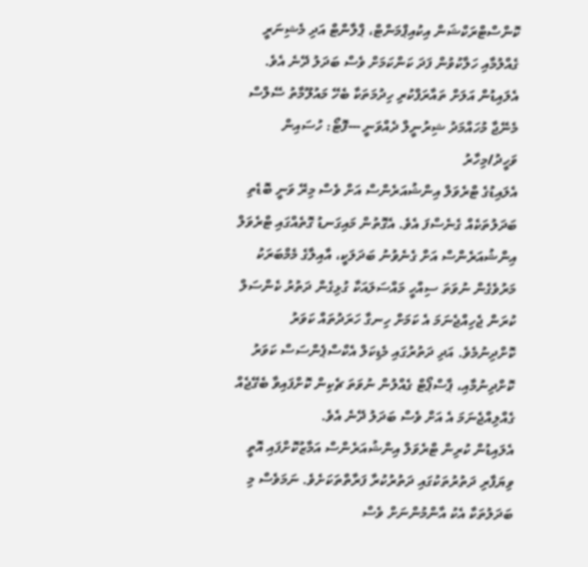ކޮންސްޓްރަކްޝަން އިކުއިޕްމަންޓް، ޕްލާންޓް އަދި މެޝިނަރީ ގެއްލުމާއި ހަލާކުވުން ފަދަ ކަންކަމަށް ވެސް ބަދަލު ދޭނެ އެވެ.
އެލައިޑުން އަލަށް ތައާރަފްކުރި ހިދުމަތަކާ ބެހޭ މައުލޫމާތު ސޭލްސް މެނޭޖާ މުހައްމަދު ޝިރުނީލް ދެއްވަނީ ---ފޮޓޯ: ހުސައިން ވަހީދު/މިހާރު
އެލައިޑުގެ ޓްރެވަލް އިންޝުއަރެންސް އަށް ވެސް މިރޭ ވަނީ ބޮޑެތި ބަދަލުތަކެއް ގެނެސްފަ އެވެ. އެގޮތުން މައިގަނޑު ގޮތެއްގައި ޓްރެވަލް އިންޝުއަރެންސް އަށް ގެނެވުނު ބަދަލަކީ، އާއިލާގެ މެމްބަރަކު މަރުވެގެން ނުވަތަ ސިއްހީ މައްސަލައަކާ ގުޅިގެން ދަތުރު ކެންސަލް ކުރަން ޖެހިއްޖެނަމަ އެ ކަމަށް ހިނގާ ހަރަދުތައް ކަވަރު ކޮށްދިނުމެވެ. އަދި ދަތުރުގައި މެޑިކަލް އެކްސްޕެންސަސް ކަވަރު ކޮށްދިނުމާއި، ޕާސްޕޯޓް ގެއްލުން ނުވަތަ ޗެކިން ކޮށްފައިވާ ބެގޭޖެއް ގެއްލިއްޖެނަމަ އެ އަށް ވެސް ބަދަލު ދޭނެ އެވެ.
އެލައިޑުން ކުރިން ޓްރެވަލް އިންޝުއަރެންސް އަމާޒުކޮށްފައި އޮތީ ވިޔަފާރި ދަތުރުތަކުގައި ދަތުރުކުރާ ފަރާތްތަކަށެވެ. ނަމަވެސް މި ބަދަލުތަކާ އެކު އާންމުންނަށް ވެސް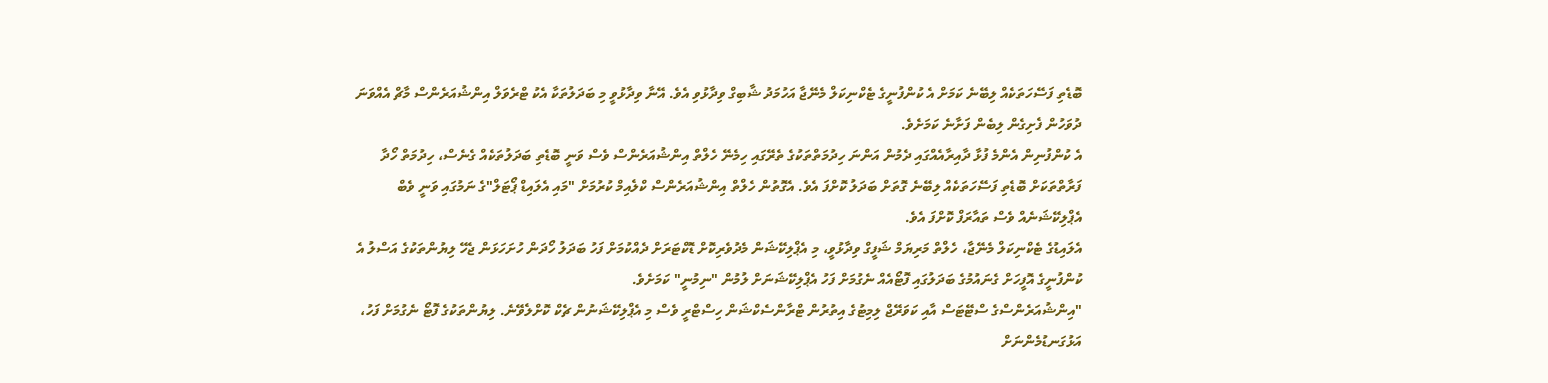ބޮޑެތި ފަސޭހަތަކެއް ލިބޭނެ ކަމަށް އެ ކުންފުނީގެ ޓެކްނިކަލް މެނޭޖާ އަހުމަދު ޝާބިގް ވިދާޅުވި އެވެ. އޭނާ ވިދާޅުވީ މި ބަދަލުތަކާ އެކު ޓްރެވަލް އިންޝުއަރެންސް މާޗް އެއްވަނަ ދުވަހުން ފެށިގެން ލިބެން ފަށާނެ ކަމަށެވެ.
އެ ކުންފުނިން އެންމެ ފުޅާ ދާއިރާއެއްގައި ދެމުން އަންނަ ހިދުމަތްތަކުގެ ތެރޭގައި ހިމެނޭ ހެލްތް އިންޝުއަރެންސް ވެސް ވަނީ ބޮޑެތި ބަދަލުތަކެއް ގެނެސް، ހިދުމަތް ހޯދާ ފަރާތްތަކަށް ބޮޑެތި ފަސޭހަތަކެއް ލިބޭނެ ގޮތަށް ބަދަލު ކޮށްފަ އެވެ. އެގޮތުން ހެލްތް އިންޝުއަރެންސް ކްލެއިމް ކުރުމަށް "މައި އެލައިޑް ޕޯޓަލް"ގެ ނަމުގައި ވަނީ ވެބް އެޕްލިކޭޝަނެއް ވެސް ތައާރަފް ކޮށްފަ އެވެ.
އެލައިޑުގެ ޓެކްނިކަލް މެނޭޖާ، ހެލްތް މަރިޔަމް ޝަފީގް ވިދާޅުވީ، މި އެޕްލިކޭޝަން މެދުވެރިކޮށް ޑޮކްޓަރަށް ދެއްކުމަށް ފަހު ބަދަލު ހޯދަން ހުށަހަޅަން ޖެހޭ ލިޔުންތަކުގެ އަސްލު އެ ކުންފުނީގެ އޮފީހަށް ގެނައުމުގެ ބަދަލުގައި ފޮޓޯއެއް ނެގުމަށް ފަހު އެޕްލިކޭޝަނަށް ލުމުން "ނިމުނީ" ކަމަށެވެ.
"އިންޝުއަރެންސްގެ ސްޓޭޓަސް އާއި ކަވަރޭޖް ލިމިޓުގެ އިތުރުން ޓްރާންސެކްޝަން ހިސްޓްރީ ވެސް މި އެޕްލިކޭޝަނުން ޗެކް ކޮށްލެވޭނެ. ލިޔުންތަކުގެ ފޮޓޯ ނެގުމަށް ފަހު، އަޅުގަނޑުމެންނަށް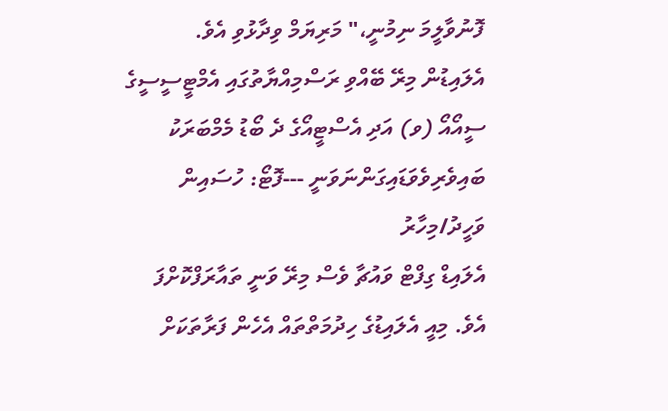ފޮނުވާލީމަ ނިމުނީ،" މަރިޔަމް ވިދާޅުވި އެވެ.
އެލައިޑުން މިރޭ ބޭއްވި ރަސްމިއްޔާތުގައި އެމްޓީސީސީގެ ސީއޯއޯ (ވ) އަދި އެސްޓީއޯގެ ދެ ބޯޑު މެމްބަރަކު ބައިވެރިވެވަޑައިގަންނަވަނީ ---ފޮޓޯ: ހުސައިން ވަހީދު/މިހާރު
އެލައިޑް ގިފްޓް ވައުޗާ ވެސް މިރޭ ވަނީ ތައާރަފްކޮށްފަ އެވެ. މިއީ އެލައިޑުގެ ހިދުމަތްތައް އެހެން ފަރާތަކަށް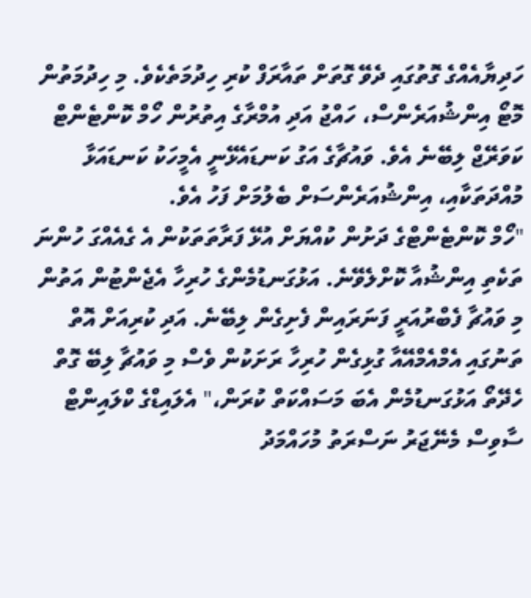ހަދިޔާއެއްގެ ގޮތުގައި ދެވޭ ގޮތަށް ތައާރަފް ކުރި ހިދުމަތެކެވެ. މި ހިދުމަތުން މޮޓޯ އިންޝުއަރެންސް، ހައްޖު އަދި އުމްރާގެ އިތުރުން ހޯމް ކޮންޓެންޓް ކަވަރޭޖް ލިބޭނެ އެވެ. ވައުޗާގެ އަގު ކަނޑައެޅޭނީ އެމީހަކު ކަނޑައަޅާ މުއްދަތަކާއި، އިންޝުއަރެންސަށް ބެލުމަށް ފަހު އެވެ.
"ހޯމް ކޮންޓެންޓްގެ ދަށުން ކުއްޔަށް އުޅޭ ފަރާތަތަކުން އެ ގެއެއްގަ ހުންނަ ތަކެތި އިންޝުއާ ކޮށްލެވޭނެ. އަޅުގަނޑުމެންގެ ހުރިހާ އެޖެންޓުން އަތުން މި ވައުޗާ ފެބްރުއަރީ ފަނަރައިން ފެށިގެން ލިބޭނެ. އަދި ކުރިއަށް އޮތް ތަނުގައި އެމްއެމްއޭއާ ގުޅިގެން ހުރިހާ ރަށަކުން ވެސް މި ވައުޗާ ލިބޭ ގޮތް ހެދޭތޯ އަޅުގަނޑުމެން އެބަ މަސައްކަތް ކުރަން،" އެލައިޑްގެ ކްލައިންޓް ސާވިސް މެނޭޖަރު ނަސްރަތު މުހައްމަދު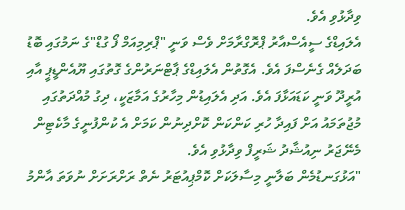ވިދާޅުވި އެވެ.
އެލައިޑްގެ ސީއެސްއާރު ޕްރޮގްރާމަށް ވެސް ވަނީ "ޕްރިމިއަމް ފޯ ގުޑް"ގެ ނަމުގައި ބޮޑު ބަދަލެއް ގެނެސްފަ އެވެ. އެގޮތުން އެލައިޑްގެ ޕާޓްނަރުންގެ ގޮތުގައި ޔޫއެންޑީޕީ އާއި އުރީދޫ ވަނީ ކަޑައަޅާފަ އެވެ. އަދި އެލައިޑުން މިހާރުގެ އަމާޒަކީ، ދިގު މުއްދަތުގައި މުޖުތަމައު އަށް ފައިދާ ހުރި ކަންކަން ކޮށްދިނުން ކަމަށް އެ ކުންފުނީގެ މާކެޓިން މެނޭޖަރު ނިއުޝާދު ޝަރީފް ވިދާޅުވި އެވެ.
"އަޅުގަނޑުމެން ބަލާނީ މިސާލަކަށް ކޮމްޕިއުޓަރު ނެތް ރަށްރަށަށް ނުވަތަ އާންމު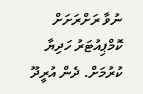ނުވާ ރަށްރަށަށް ކޮމްޕިއުޓަރު ހަދިޔާ ކުރުމަށް. ދެން އުރީދޫ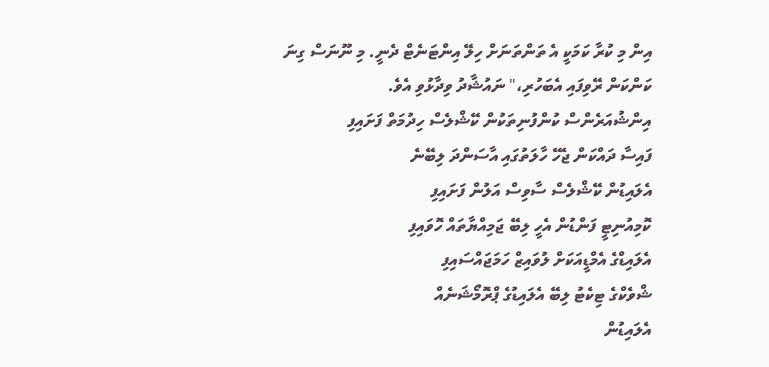އިން މި ކުރާ ކަމަކީ އެ ތަންތަނަށް ހިލޭ އިންޓަނެޓް ދެނީ. މި ނޫނަސް ގިނަ ކަންކަން ރޭވިފައި އެބަހުރި،" ނައުޝާދު ވިދާޅުވި އެވެ.
އިންޝުއަރެންސް ކުންފުނިތަކުން ކޭޝްލެސް ހިދުމަތް ފަށައިފި
ފައިސާ ދައްކަން ޖެހޭ ހާލަތުގައި އާސަންދަ ލިބޭނެ
އެލައިޑުން ކޭޝްލެސް ސާވިސް އަލުން ފަށައިފި
ކޮމިއުނިޓީ ފަންޑުން އެހީ ލިބޭ ޖަމިއްޔާތައް ހޮވައިފި
އެލައިޑްގެ އެމްޑީއަކަށް ލުވައިޒް ހަމަޖައްސައިފި
ޝްވެކްގެ ޓިކެޓު ލިބޭ އެލައިޑުގެ ޕްރޮމޯޝަނެއް
އެލައިޑުން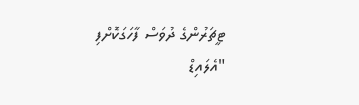ޓީޗަރުންގެ ދުވަސް ފާހަގަކޮށްފި
"އެލައިޑް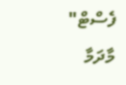ފެސްޓް" މާދަމާ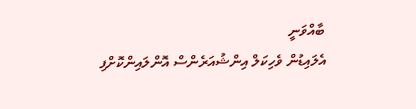ބާއްވަނީ
އެލައިޑުން ވެހިކަލް އިންޝުއަރެންސް އޮންލައިންކޮށްފި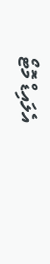އެލައިޑް މޮޓޯ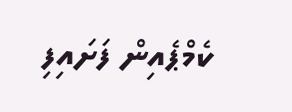ކެމްޕެއިން ފަށައިފި